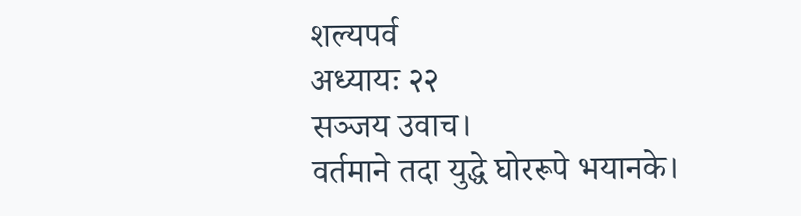शल्यपर्व
अध्यायः २२
सञ्जय उवाच।
वर्तमाने तदा युद्धे घोररूपे भयानके।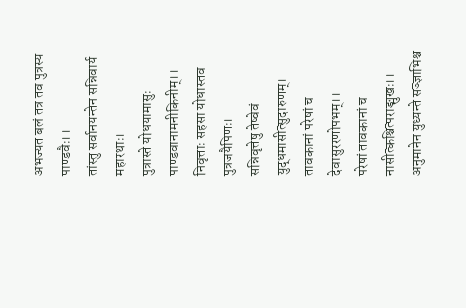अभज्यत बलं तत्र तव पुत्रस्य पाण्डवैः।।
तांस्तु सर्वानयन्तेन सन्निवार्य महारथाः।
पुत्रास्ते योधयामासुः पाण्डवानामनीकिनीम्।।
निवृत्ताः सहसा योधास्तव पुत्रजयैपिणः।
सन्निवृत्तेषु तेष्वेवं युद्धमासीत्सुदारुणम्।
तावकानां परेषां च देवासुररणोपभम्।।
परेषां तावकानां च नासीत्कश्चित्पराङ्मुखः।।
अनुमानेन युध्यन्ते सञ्ज्ञाभिश्च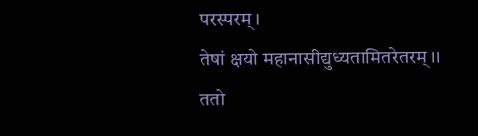परस्परम्।
तेषां क्षयो महानासीद्युध्यतामितरेतरम्।।
ततो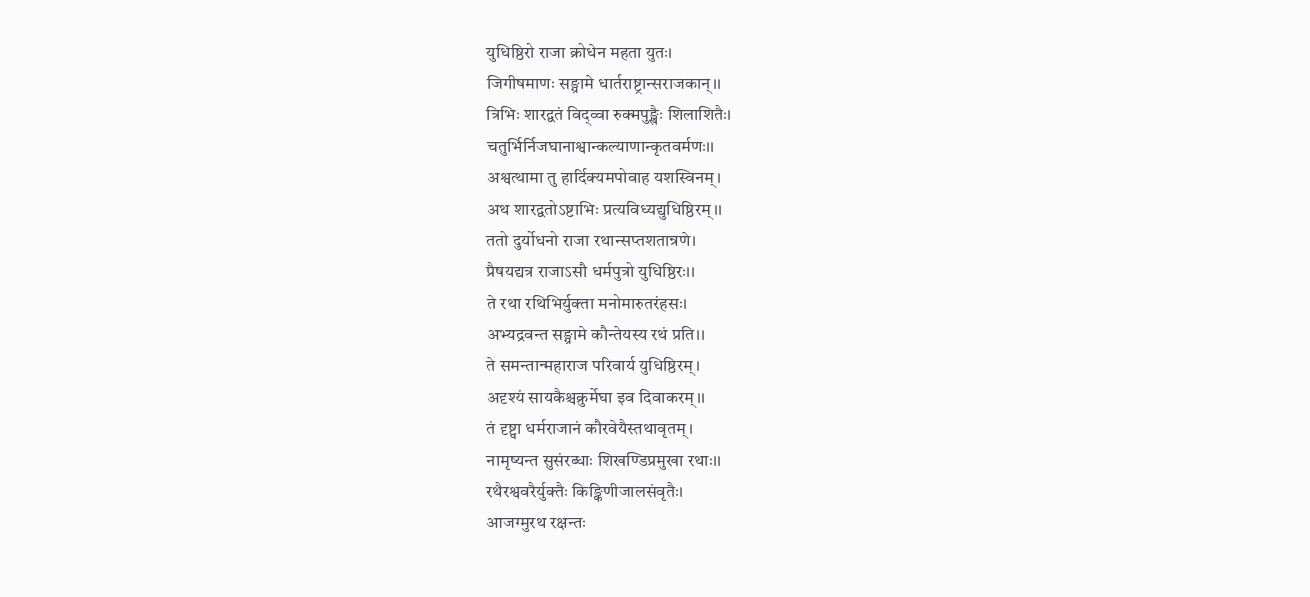युधिष्ठिरो राजा क्रोधेन महता युतः।
जिगीषमाणः सङ्ग्रामे धार्तराष्ट्रान्सराजकान्।।
त्रिभिः शारद्वतं विद्व्वा रुक्मपुङ्खैः शिलाशितैः।
चतुर्भिर्निजघानाश्वान्कल्याणान्कृतवर्मणः।।
अश्वत्थामा तु हार्दिक्यमपोवाह यशस्विनम्।
अथ शारद्वतोऽष्टाभिः प्रत्यविध्यद्युधिष्ठिरम्।।
ततो दुर्योधनो राजा रथान्सप्तशतान्रणे।
प्रैषयद्यत्र राजाऽसौ धर्मपुत्रो युधिष्ठिरः।।
ते रथा रथिभिर्युक्ता मनोमारुतरंहसः।
अभ्यद्रवन्त सङ्ग्रामे कौन्तेयस्य रथं प्रति।।
ते समन्तान्महाराज परिवार्य युधिष्ठिरम्।
अदृश्यं सायकैश्चक्रुर्मेघा इव दिवाकरम्।।
तं दृष्ट्वा धर्मराजानं कौरवेयैस्तथावृतम्।
नामृष्यन्त सुसंरब्धाः शिखण्डिप्रमुखा रथाः।।
रथैरश्ववरैर्युक्तैः किङ्किणीजालसंवृतैः।
आजग्मुरथ रक्षन्तः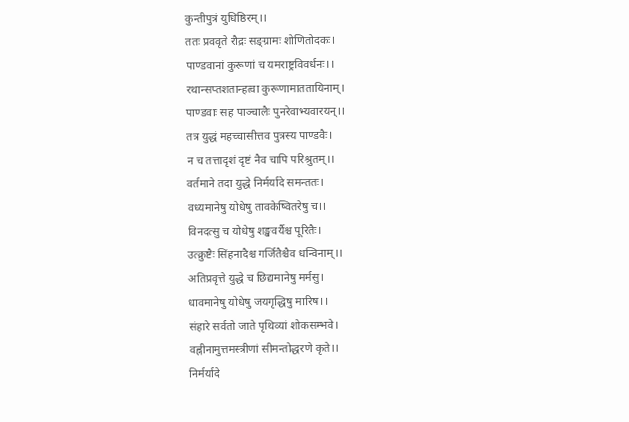कुन्तीपुत्रं युधिष्ठिरम्।।
ततः प्रववृते रौद्रः सङ्ग्रामः शोणितोदकः।
पाण्डवानां कुरूणां च यमराष्ट्रविवर्धनः।।
रथान्सप्तशतान्हत्वा कुरूणामाततायिनाम्।
पाण्डवाः सह पाञ्चालैः पुनरेवाभ्यवारयन्।।
तत्र युद्धं महच्चासीत्तव पुत्रस्य पाण्डवैः।
न च तत्तादृशं दृष्टं नैव चापि परिश्रुतम्।।
वर्तमाने तदा युद्धे निर्मर्यादे समन्ततः।
वध्यमानेषु योधेषु तावकेष्वितरेषु च।।
विनदत्सु च योधेषु शङ्खवर्यैश्च पूरितैः।
उत्क्रुष्टैः सिंहनादैश्च गर्जितैश्चैव धन्विनाम्।।
अतिप्रवृत्ते युद्धे च छिद्यमानेषु मर्मसु।
धावमानेषु योधेषु जयगृद्धिषु मारिष।।
संहारे सर्वतो जाते पृथिव्यां शोकसम्भवे।
वह्नीनामुत्तमस्त्रीणां सीमन्तोद्धरणे कृते।।
निर्मर्यादे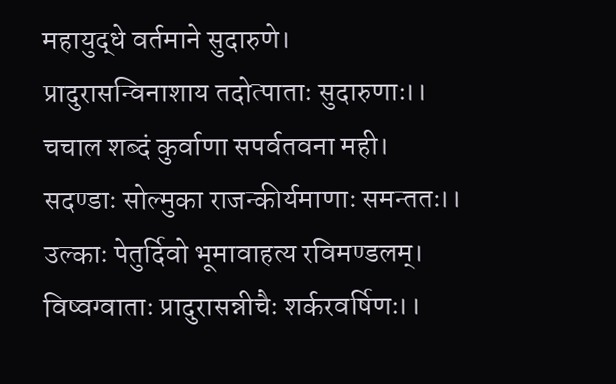महायुद्धे वर्तमाने सुदारुणे।
प्रादुरासन्विनाशाय तदोत्पाताः सुदारुणाः।।
चचाल शब्दं कुर्वाणा सपर्वतवना मही।
सदण्डाः सोल्मुका राजन्कीर्यमाणाः समन्ततः।।
उल्काः पेतुर्दिवो भूमावाहत्य रविमण्डलम्।
विष्वग्वाताः प्रादुरासन्नीचैः शर्करवर्षिणः।।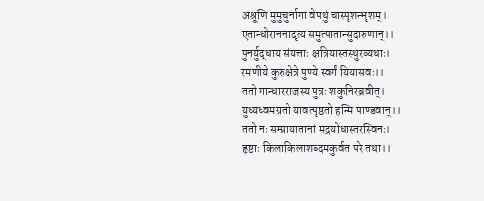अश्रूणि मुमुचुर्नागा वेपथुं चास्पृशन्भृशम्।
एतान्धोराननादृत्य समुत्पातान्सुदारुणान्।।
पुनर्युद्धाय संयत्ताः क्षत्रियास्तस्थुरव्यथाः।
रमणीये कुरुक्षेत्रे पुण्ये स्वर्गं यियासवः।।
ततो गान्धारराजस्य पुत्रः शकुनिरब्रवीत्।
युध्यध्वमग्रतो यावत्पृष्ठतो हन्मि पाण्डवान्।।
ततो नः सम्प्रायातानां मद्रयोधास्तरस्विनः।
हृष्टाः किलाकिलाशब्दमकुर्वत परे तथा।।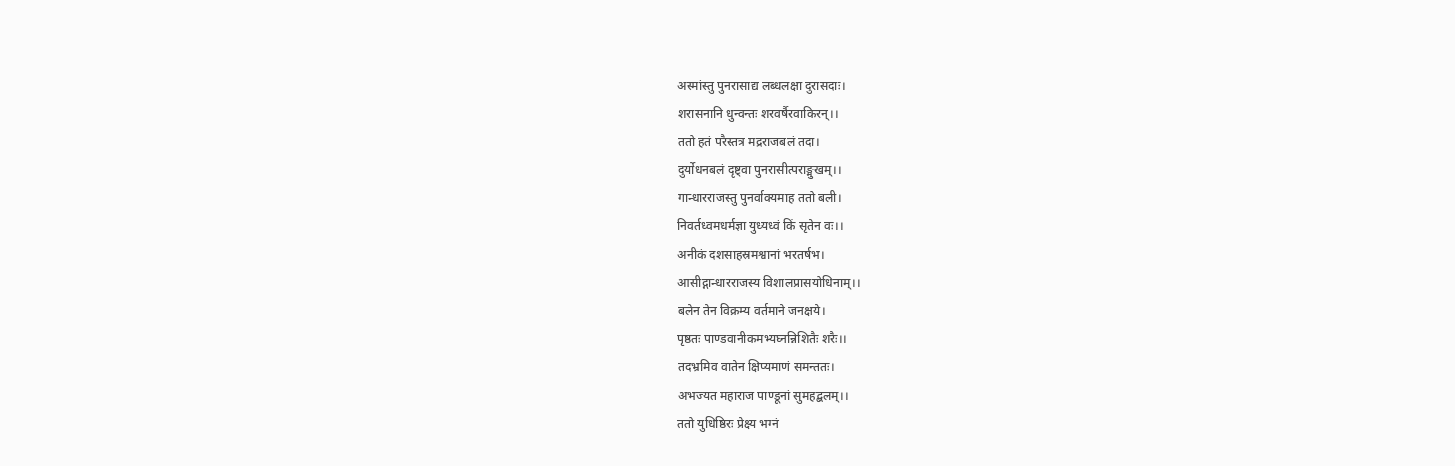अस्मांस्तु पुनरासाद्य लब्धलक्षा दुरासदाः।
शरासनानि धुन्वन्तः शरवर्षैरवाकिरन्।।
ततो हतं परैस्तत्र मद्रराजबलं तदा।
दुर्योधनबलं दृष्ट्वा पुनरासीत्पराङ्मुखम्।।
गान्धारराजस्तु पुनर्वाक्यमाह ततो बली।
निवर्तध्वमधर्मज्ञा युध्यध्वं किं सृतेन वः।।
अनीकं दशसाहस्रमश्वानां भरतर्षभ।
आसीद्गान्धारराजस्य विशालप्रासयोधिनाम्।।
बलेन तेन विक्रम्य वर्तमाने जनक्षये।
पृष्ठतः पाण्डवानीकमभ्यघ्नन्निशितैः शरैः।।
तदभ्रमिव वातेन क्षिप्यमाणं समन्ततः।
अभज्यत महाराज पाण्डूनां सुमहद्बलम्।।
ततो युधिष्ठिरः प्रेक्ष्य भग्नं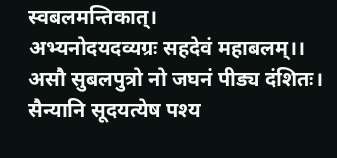स्वबलमन्तिकात्।
अभ्यनोदयदव्यग्रः सहदेवं महाबलम्।।
असौ सुबलपुत्रो नो जघनं पीड्य दंशितः।
सैन्यानि सूदयत्येष पश्य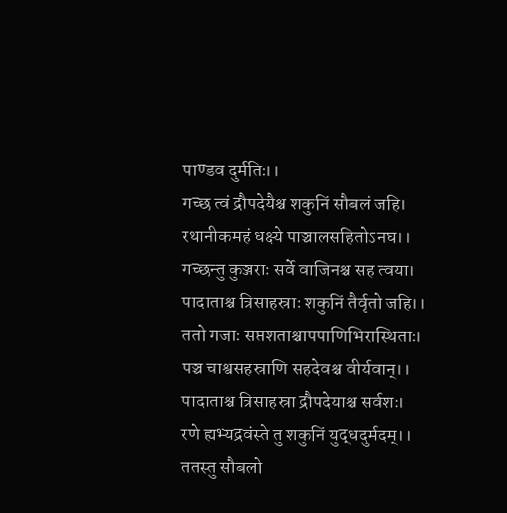पाण्डव दुर्मतिः।।
गच्छ त्वं द्रौपदेयैश्च शकुनिं सौबलं जहि।
रथानीकमहं धक्ष्ये पाञ्चालसहितोऽनघ।।
गच्छन्तु कुञ्जराः सर्वे वाजिनश्च सह त्वया।
पादाताश्च त्रिसाहस्राः शकुनिं तैर्वृतो जहि।।
ततो गजाः सप्तशताश्चापपाणिभिरास्थिताः।
पञ्च चाश्वसहस्राणि सहदेवश्च वीर्यवान्।।
पादाताश्च त्रिसाहस्रा द्रौपदेयाश्च सर्वशः।
रणे ह्यभ्यद्रवंस्ते तु शकुनिं युद्धदुर्मदम्।।
ततस्तु सौबलो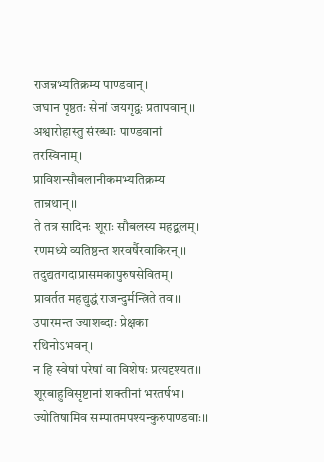राजन्नभ्यतिक्रम्य पाण्डवान्।
जघान पृष्ठतः सेनां जयगृद्वः प्रतापवान्।।
अश्वारोहास्तु संरब्धाः पाण्डवानां तरस्विनाम्।
प्राविशन्सौबलानीकमभ्यतिक्रम्य तान्रथान्।।
ते तत्र सादिनः शूराः सौबलस्य महद्बलम्।
रणमध्ये व्यतिष्ठन्त शरवर्षैरवाकिरन्।।
तदुद्यतगदाप्रासमकापुरुषसेवितम्।
प्रावर्तत महद्युद्धं राजन्दुर्मन्त्रिते तव।।
उपारमन्त ज्याशब्दाः प्रेक्षका रथिनोऽभवन्।
न हि स्वेषां परेषां वा विशेषः प्रत्यदृश्यत।।
शूरबाहुविसृष्टानां शक्तीनां भरतर्षभ।
ज्योतिषामिव सम्पातमपश्यन्कुरुपाण्डवाः।।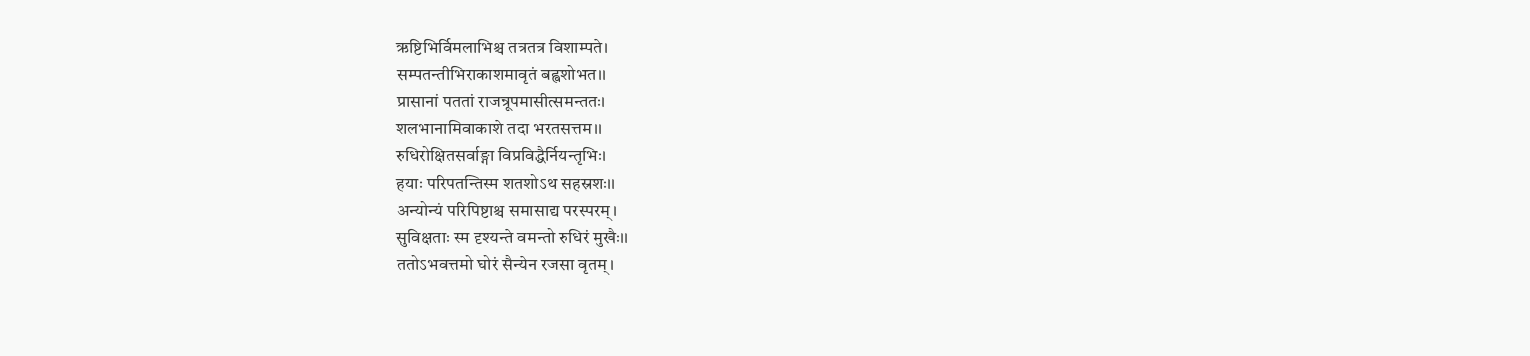ऋष्टिभिर्विमलाभिश्च तत्रतत्र विशाम्पते।
सम्पतन्तीभिराकाशमावृतं बह्वशोभत।।
प्रासानां पततां राजन्रूपमासीत्समन्ततः।
शलभानामिवाकाशे तदा भरतसत्तम।।
रुधिरोक्षितसर्वाङ्गा विप्रविद्धैर्नियन्तृभिः।
हयाः परिपतन्तिस्म शतशोऽथ सहस्रशः।।
अन्योन्यं परिपिष्टाश्च समासाद्य परस्परम्।
सुविक्षताः स्म दृश्यन्ते वमन्तो रुधिरं मुखैः।।
ततोऽभवत्तमो घोरं सैन्येन रजसा वृतम्।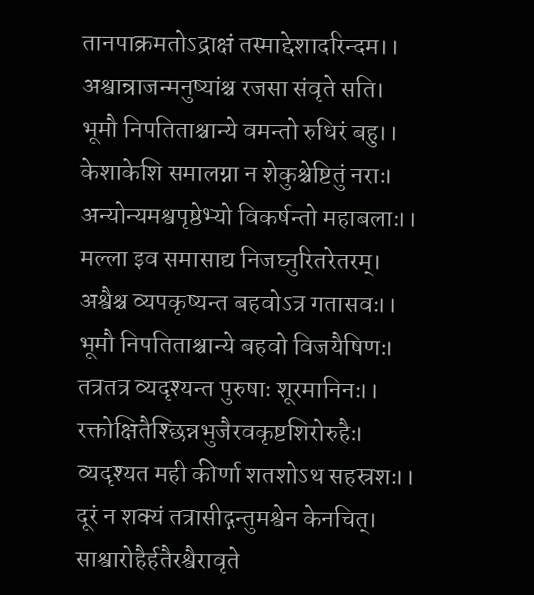तानपाक्रमतोऽद्राक्षं तस्माद्देशादरिन्दम।।
अश्वान्राजन्मनुष्यांश्च रजसा संवृते सति।
भूमौ निपतिताश्चान्ये वमन्तो रुधिरं बहु।।
केशाकेशि समालग्ना न शेकुश्चेष्टितुं नराः।
अन्योन्यमश्वपृष्ठेभ्यो विकर्षन्तो महाबलाः।।
मल्ला इव समासाद्य निजघ्नुरितरेतरम्।
अश्वैश्च व्यपकृष्यन्त बहवोऽत्र गतासवः।।
भूमौ निपतिताश्चान्ये बहवो विजयैषिणः।
तत्रतत्र व्यदृश्यन्त पुरुषाः शूरमानिनः।।
रक्तोक्षितैश्छिन्नभुजैरवकृष्टशिरोरुहैः।
व्यदृश्यत मही कीर्णा शतशोऽथ सहस्रशः।।
दूरं न शक्यं तत्रासीद्गन्तुमश्वेन केनचित्।
साश्वारोहैर्हतैरश्वैरावृते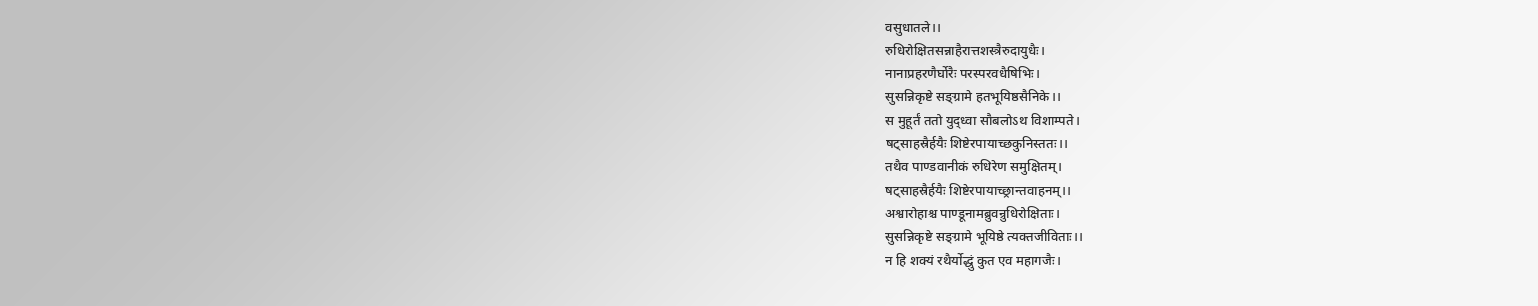वसुधातले।।
रुधिरोक्षितसन्नाहैरात्तशस्त्रैरुदायुधैः।
नानाप्रहरणैर्घोरैः परस्परवधैषिभिः।
सुसन्निकृष्टे सङ्ग्रामे हतभूयिष्ठसैनिके।।
स मुहूर्तं ततो युद्ध्वा सौबलोऽथ विशाम्पते।
षट्साहस्रैर्हयैः शिष्टेरपायाच्छकुनिस्ततः।।
तथैव पाण्डवानीकं रुधिरेण समुक्षितम्।
षट्साहस्रैर्हयैः शिष्टेरपायाच्छ्रान्तवाहनम्।।
अश्वारोहाश्च पाण्डूनामब्रुवन्रुधिरोक्षिताः।
सुसन्निकृष्टे सङ्ग्रामे भूयिष्ठे त्यक्तजीविताः।।
न हि शक्यं रथैर्योद्धुं कुत एव महागजैः।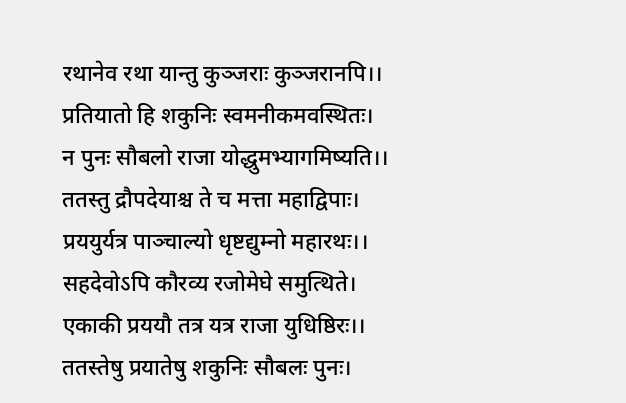रथानेव रथा यान्तु कुञ्जराः कुञ्जरानपि।।
प्रतियातो हि शकुनिः स्वमनीकमवस्थितः।
न पुनः सौबलो राजा योद्धुमभ्यागमिष्यति।।
ततस्तु द्रौपदेयाश्च ते च मत्ता महाद्विपाः।
प्रययुर्यत्र पाञ्चाल्यो धृष्टद्युम्नो महारथः।।
सहदेवोऽपि कौरव्य रजोमेघे समुत्थिते।
एकाकी प्रययौ तत्र यत्र राजा युधिष्ठिरः।।
ततस्तेषु प्रयातेषु शकुनिः सौबलः पुनः।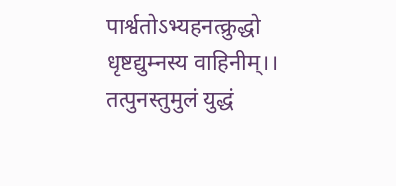पार्श्वतोऽभ्यहनत्क्रुद्धो धृष्टद्युम्नस्य वाहिनीम्।।
तत्पुनस्तुमुलं युद्धं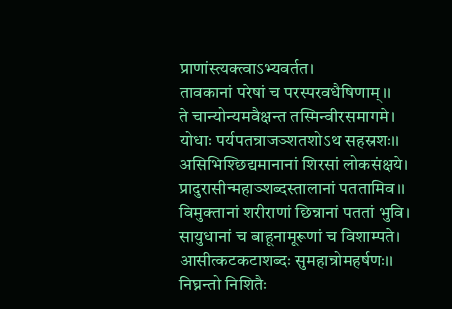प्राणांस्त्यक्त्वाऽभ्यवर्तत।
तावकानां परेषां च परस्परवधैषिणाम्।।
ते चान्योन्यमवैक्षन्त तस्मिन्वीरसमागमे।
योधाः पर्यपतन्राजञ्शतशोऽथ सहस्रशः।।
असिभिश्छिद्यमानानां शिरसां लोकसंक्षये।
प्रादुरासीन्महाञ्शब्दस्तालानां पततामिव।।
विमुक्तानां शरीराणां छिन्नानां पततां भुवि।
सायुधानां च बाहूनामूरूणां च विशाम्पते।
आसीत्कटकटाशब्दः सुमहान्रोमहर्षणः।।
निघ्नन्तो निशितैः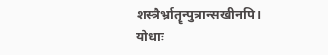शस्त्रैर्भ्रातॄन्पुत्रान्सखीनपि।
योधाः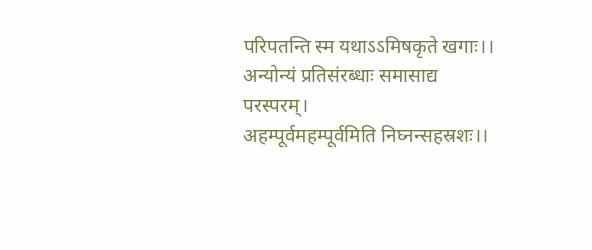परिपतन्ति स्म यथाऽऽमिषकृते खगाः।।
अन्योन्यं प्रतिसंरब्धाः समासाद्य परस्परम्।
अहम्पूर्वमहम्पूर्वमिति निघ्नन्सहस्रशः।।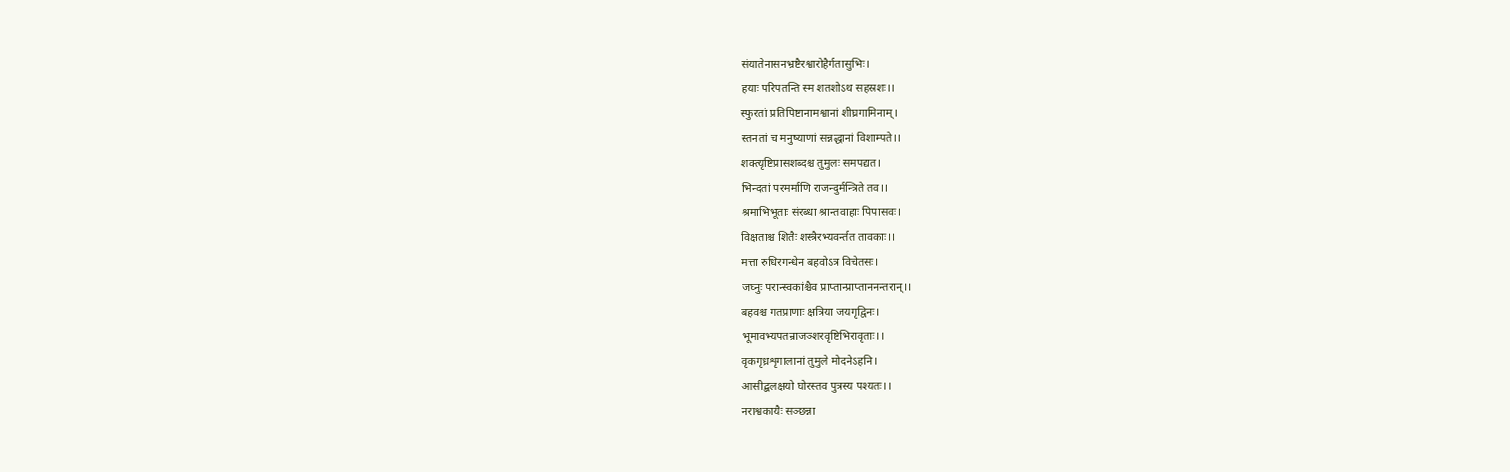संयातेनासनभ्रष्टैरश्वारोहैर्गतासुभिः।
हयाः परिपतन्ति स्म शतशोऽथ सहस्रशः।।
स्फुरतां प्रतिपिष्टानामश्वानां शीघ्रगामिनाम्।
स्तनतां च मनुष्याणां सन्नद्धानां विशाम्पते।।
शक्त्यृष्टिप्रासशब्दश्च तुमुलः समपद्यत।
भिन्दतां परमर्माणि राजन्दुर्मन्त्रिते तव।।
श्रमाभिभूताः संरब्धा श्रान्तवाहाः पिपासवः।
विक्षताश्च शितैः शस्त्रैरभ्यवर्न्तत तावकाः।।
मत्ता रुधिरगन्धेन बहवोऽत्र विचेतसः।
जघ्नुः परान्स्वकांश्चैव प्राप्तान्प्राप्ताननन्तरान्।।
बहवश्च गतप्राणाः क्षत्रिया जयगृद्विनः।
भूमावभ्यपतन्राजञ्शरवृष्टिभिरावृताः।।
वृकगृध्रशृगालानां तुमुले मोदनेऽहनि।
आसीद्बलक्षयो घोरस्तव पुत्रस्य पश्यतः।।
नराश्वकायैः सञ्छन्ना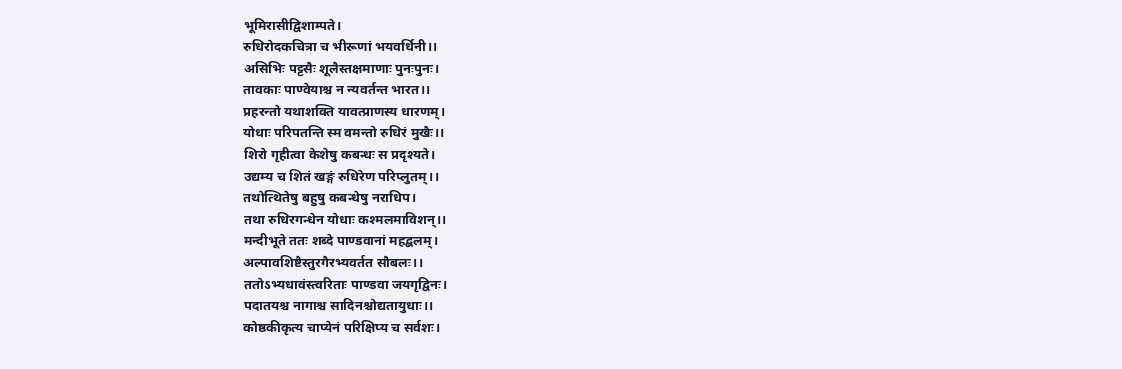भूमिरासीद्विशाम्पते।
रुधिरोदकचित्रा च भीरूणां भयवर्धिनी।।
असिभिः पट्टसैः शूलैस्तक्षमाणाः पुनःपुनः।
तावकाः पाण्वेयाश्च न न्यवर्तन्त भारत।।
प्रहरन्तो यथाशक्ति यावत्प्राणस्य धारणम्।
योधाः परिपतन्ति स्म वमन्तो रुधिरं मुखैः।।
शिरो गृहीत्वा केशेषु कबन्धः स प्रदृश्यते।
उद्यम्य च शितं खङ्गं रुधिरेण परिप्लुतम्।।
तथोत्थितेषु बहुषु कबन्धेषु नराधिप।
तथा रुधिरगन्धेन योधाः कश्मलमाविशन्।।
मन्दीभूते ततः शब्दे पाण्डवानां महद्बलम्।
अल्पावशिष्टैस्तुरगैरभ्यवर्तत सौबलः।।
ततोऽभ्यधावंस्त्वरिताः पाण्डवा जयगृद्विनः।
पदातयश्च नागाश्च सादिनश्चोद्यतायुधाः।।
कोष्ठकीकृत्य चाप्येनं परिक्षिप्य च सर्वशः।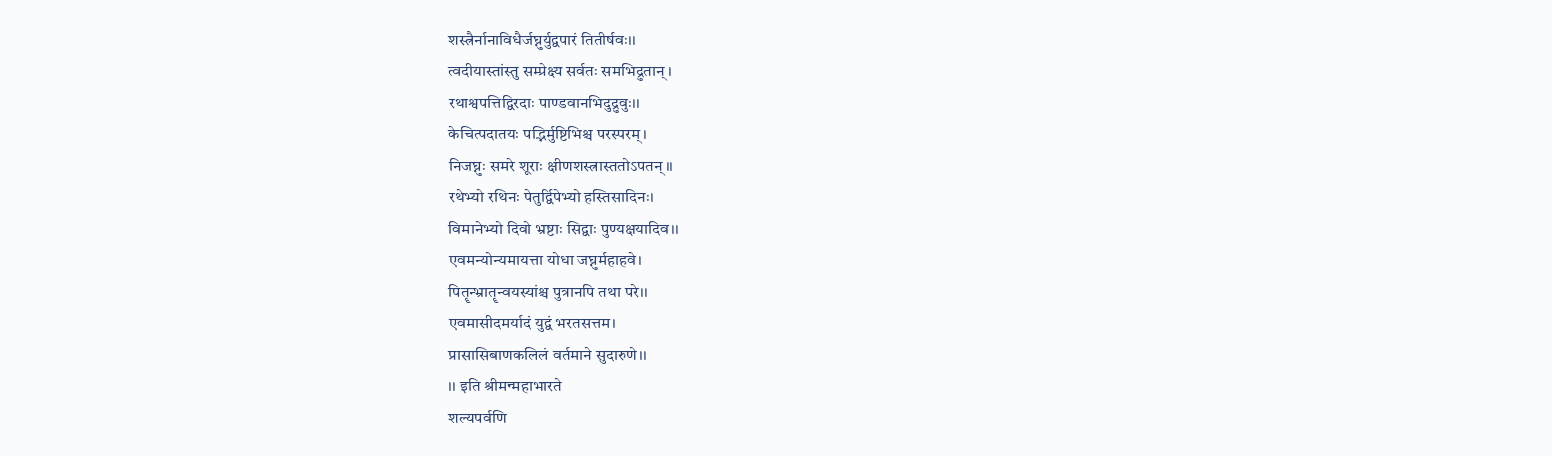शस्त्रैर्नानाविधैर्जघ्नुर्युद्वपारं तितीर्षवः।।
त्वदीयास्तांस्तु सम्प्रेक्ष्य सर्वतः समभिद्रुतान्।
रथाश्वपत्तिद्विरदाः पाण्डवानभिदुद्रुवुः।।
केचित्पदातयः पद्भिर्मुष्टिभिश्च परस्परम्।
निजघ्नुः समरे शूराः क्षीणशस्त्रास्ततोऽपतन्।।
रथेभ्यो रथिनः पेतुर्द्विपेभ्यो हस्तिसादिनः।
विमानेभ्यो दिवो भ्रष्टाः सिद्वाः पुण्यक्षयादिव।।
एवमन्योन्यमायत्ता योधा जघ्नुर्महाहवे।
पितॄन्भ्रातॄन्वयस्यांश्च पुत्रानपि तथा परे।।
एवमासीदमर्यादं युद्वं भरतसत्तम।
प्रासासिबाणकलिलं वर्तमाने सुदारुणे।।
।। इति श्रीमन्महाभारते
शल्यपर्वणि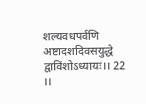शल्यवधपर्वणि
अष्टादशदिवसयुद्धे द्वाविंशोऽध्यायः।। 22 ।।